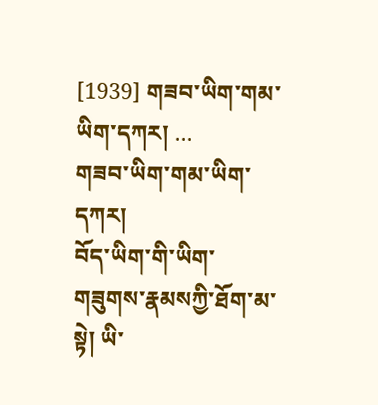[1939] གཟབ་ཡིག་གམ་ཡིག་དཀར། ...
གཟབ་ཡིག་གམ་ཡིག་དཀར།
བོད་ཡིག་གི་ཡིག་གཟུགས་རྣམསཀྱི་ཐོག་མ་སྟེ། ཡི་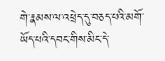གེ་རྣམས་ལ་འཕྲེད་དུ་བཅད་པའི་མགོ་ཡོད་པའི་དབང་གིས་མིང་དེ་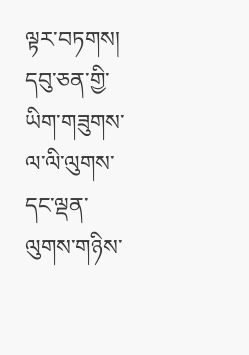ལྟར་བཏགས། དབུ་ཅན་གྱི་ཡིག་གཟུགས་ལ་ལི་ལུགས་དང་ལྡན་ལུགས་གཉིས་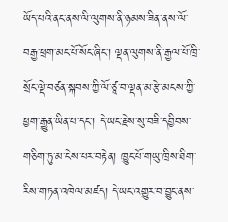ཡོད་པའི་ནང་ནས་ལི་ལུགས་ནི་ཉམས་ཟིན་ནས་ལོ་བརྒྱ་ཕྲག་མང་པོ་སོང་ཞིང་། ལྡན་ལུགས་ནི་རྒྱལ་པོ་ཁྲི་སྲོང་ལྡེ་བཙན་སྐབས་ཀྱི་ལོ་ཙཱ་བ་ལྡན་མ་རྩེ་མངས་ཀྱི་ཕྱག་རྒྱུན་ཡིན་པ་དང་། དེ་ཡང་རྗེས་སུ་བཟི་དབྱིབས་གཅིག་ཏུ་མ་ངེས་པར་བརྟེན། ཁྱུང་པོ་གཡུ་ཁྲིས་ཐིག་རིས་གཏན་འཁེལ་མཛད། དེ་ཡང་འགྱུར་བ་བྱུང་ནས་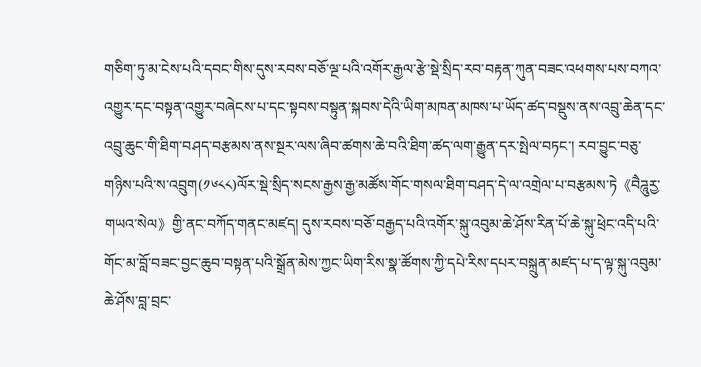གཅིག་ཏུ་མ་ངེས་པའི་དབང་གིས་དུས་རབས་བཅོ་ལྔ་པའི་འགོར་རྒྱལ་རྩེ་སྡེ་སྲིད་རབ་བརྟན་ཀུན་བཟང་འཕགས་པས་བཀའ་འགྱུར་དང་བསྟན་འགྱུར་བཞེངས་པ་དང་སྟབས་བསྟུན་སྐབས་དེའི་ཡིག་མཁན་མཁས་པ་ཡོད་ཚད་བསྡུས་ནས་འབྲུ་ཆེན་དང་འབྲུ་ཆུང་གི་ཐིག་བཤད་བརྩམས་ནས་སྔར་ལས་ཞིབ་ཚགས་ཆེ་བའི་ཐིག་ཚད་ལག་རྒྱུན་དར་སྤེལ་བཏང་། རབ་བྱུང་བཅུ་གཉིས་པའི་ས་འབྲུག(༡༦༨༨)ལོར་སྡེ་སྲིད་སངས་རྒྱས་རྒྱ་མཚོས་གོང་གསལ་ཐིག་བཤད་དེ་ལ་འགྲེལ་པ་བརྩམས་ཏེ《བཻཌཱུརྱ་གཡའ་སེལ》གྱི་ནང་བཀོད་གནང་མཛད། དུས་རབས་བཅོ་བརྒྱད་པའི་འགོར་སྐུ་འབུམ་ཆེ་ཤོས་རིན་པོ་ཆེ་སྐུ་ཕྲེང་འདི་པའི་གོང་མ་བློ་བཟང་བྱང་ཆུབ་བསྟན་པའི་སྒྲོན་མེས་ཀྱང་ཡིག་རིས་སྣ་ཚོགས་ཀྱི་དཔེ་རིས་དཔར་བསྐྲུན་མཛད་པ་ད་ལྟ་སྐུ་འབུམ་ཆེ་ཤོས་བླ་བྲང་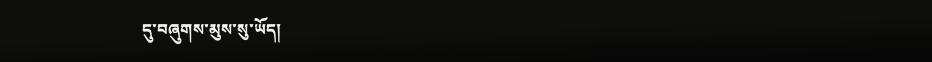དུ་བཞུགས་མུས་སུ་ཡོད།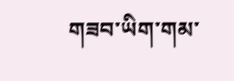གཟབ་ཡིག་གམ་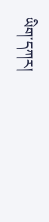ཡིག་དཀར།